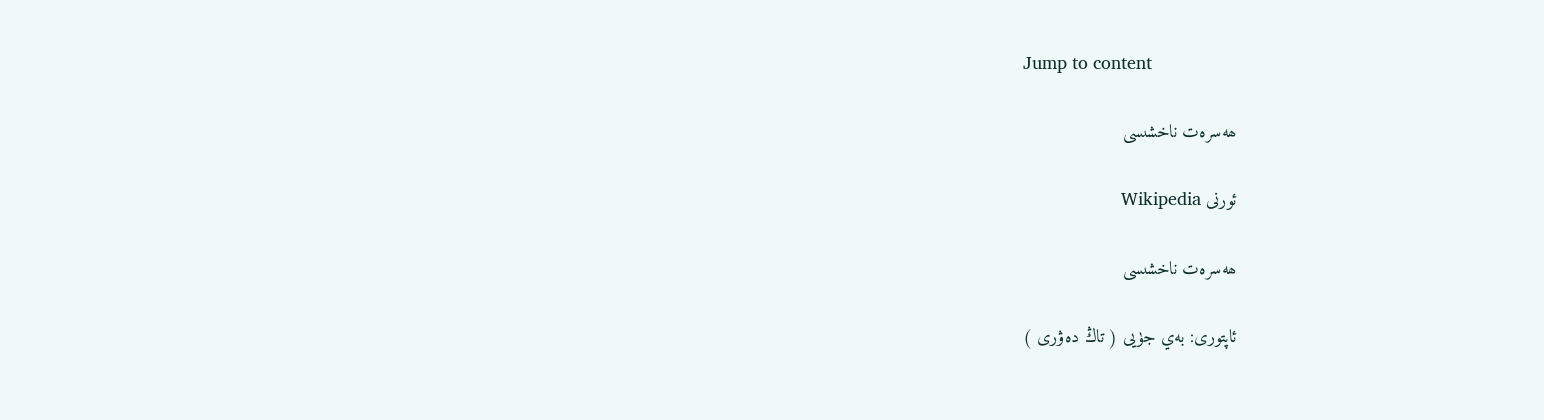Jump to content

ھەسرەت ناخشىسى

ئورنى Wikipedia

ھەسرەت ناخشىسى

ئاپتورى: بەي جۈيى ( تاڭ دەۋرى )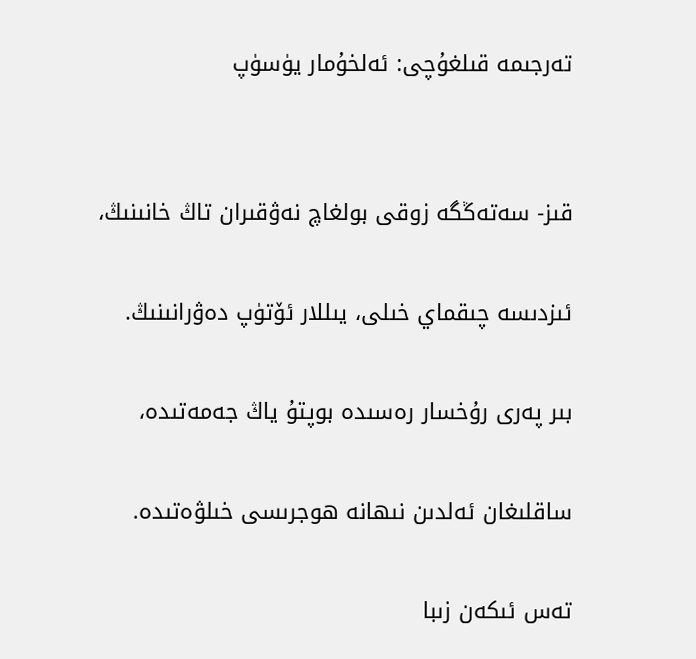تەرجىمە قىلغۇچى: ئەلخۇمار يۈسۈپ


قىز- سەتەڭگە زوقى بولغاچ نەۋقىران تاڭ خانىنىڭ،

ئىزدىسە چىقماي خىلى، يىللار ئۆتۈپ دەۋرانىنىڭ.

بىر پەرى رۇخسار رەسىدە بوپتۇ ياڭ جەمەتىدە،

ساقلىغان ئەلدىن نىھانە ھوجرىسى خىلۋەتىدە.

تەس ئىكەن زىبا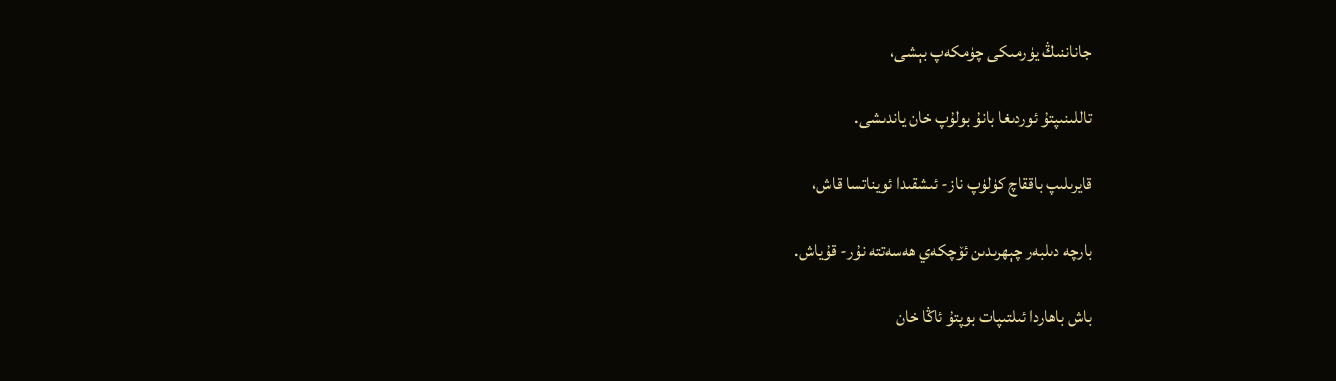جاناننىڭ يۈرمىكى چۈمكەپ بېشى،

تاللىنىپتۇ ئوردىغا بانۇ بولۇپ خان ياندىشى.

قايرىلىپ باققاچ كۈلۈپ ناز- ئىشقىدا ئويناتسا قاش،

بارچە دىلبەر چېھرىدىن ئۆچكەي ھەسەتتە نۇر- قۇياش.

باش باھاردا ئىلتىپات بوپتۇ ئاڭا خان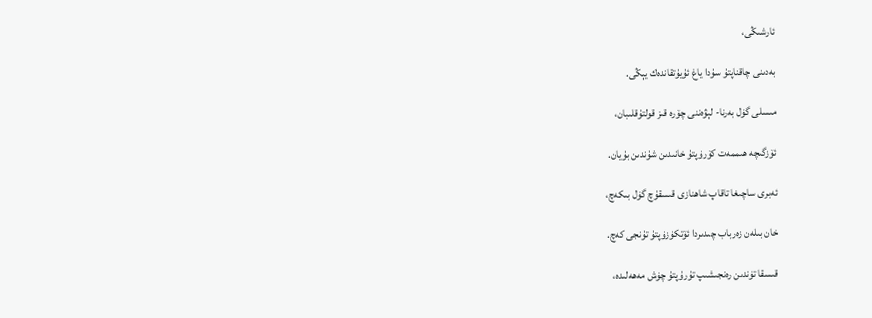ئارشىڭى،

بەدىنى چاقناپتۇ سۇدا ياغ ئۇيۇتقاندەك يېڭى.

مىسلى گۈل بەرنا- لېۋەننى چۆرە قىز قولتۇقلىبان،

ئۆزگىچە ھىممەت كۆرۈپتۇ خانىدىن شۇندىن بۇيان.

ئەبرى ساچىغا تاقاپ شاھنازى قىسقۇچ گۈل بىكەچ،

خان بىلەن زەرباب چىدىردا ئۆتكۈزۈپتۇ تۇنجى كەچ.

قىسقا تۈندىن رەنجىشىپ تۇرۇپتۇ چۈش مەھەلىدە،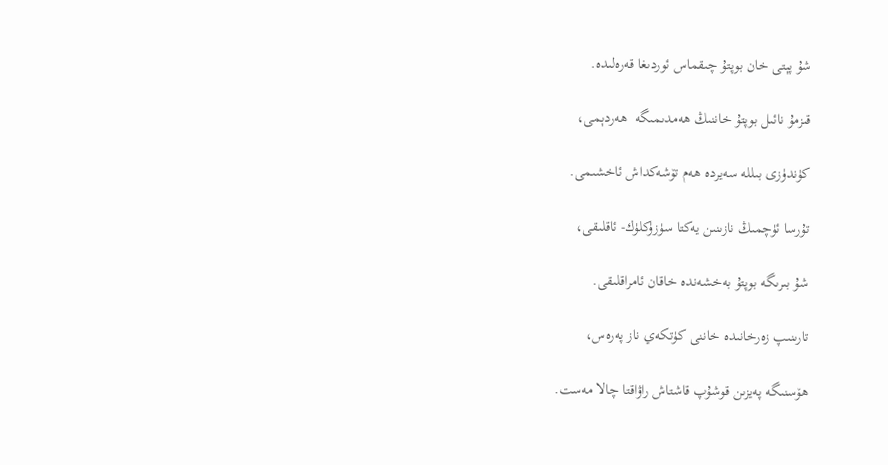شۇ پېتى خان بوپتۇ چىقماس ئوردىغا قەرەلىدە.

قىزمۇ نائىل بوپتۇ خاننىڭ ھەمدىمىگە  ھەردېمى،

كۈندۈزى بىللە سەيردە ھەم تۆشەكداش ئاخشىمى.

تۇرسا ئۈچمىڭ نازىنىن يەكتا سۈزۈكلۈك- ئاقلىقى،

شۇ بىرىگە بوپتۇ بەخشەندە خاقان ئامراقلىقى.

تارىنىپ زەرخانىدە خاننى كۈتكەي ناز پەرەس،

ھۆسنىگە پەيزىن قوشۇپ قاشتاش راۋاقتا چالا مەست.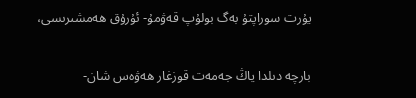يۇرت سوراپتۇ بەگ بولۇپ قەۋمۇ- ئۇرۇق ھەمشىرىسى،

بارچە دىلدا ياڭ جەمەت قوزغار ھەۋەس شان-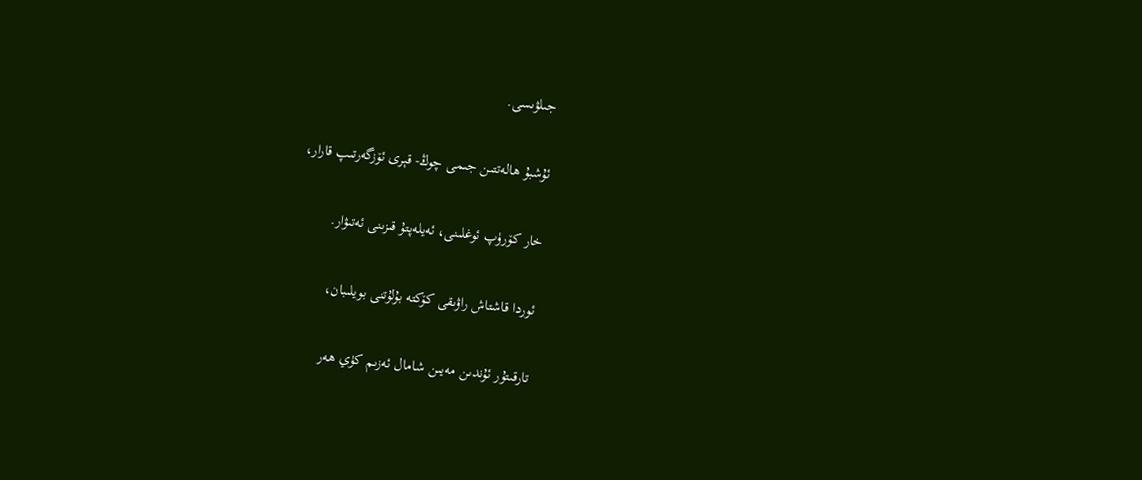جىلۋىسى.

ئۇشبۇ ھالەتتىن جىمى چوڭ- قېرى ئۆزگەرتىپ قارار،

خار كۆرۈپ ئوغلىنى، ئەيلەپتۇ قىزىنى ئەتىۋار.

ئوردا قاشتاش راۋىقى كۆكتە بۇلۇتنى بويلىبان،

تارقىتۇر ئۇندىن مەيىن شامال ئەزىم كۈي ھەر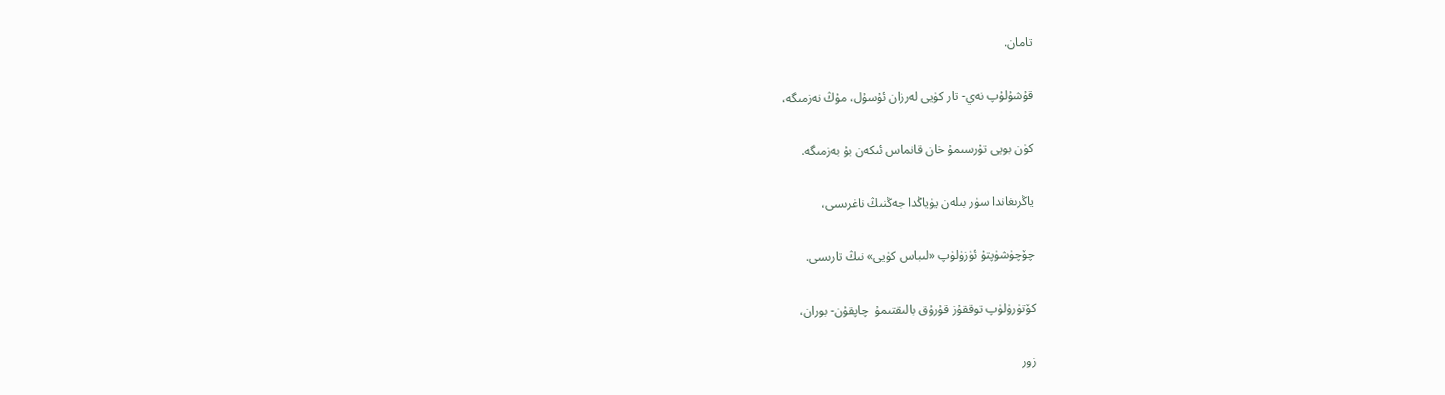تامان.

قۇشۇلۇپ نەي- تار كۈيى لەرزان ئۇسۇل، مۇڭ نەزمىگە،

كۈن بويى تۇرسىمۇ خان قانماس ئىكەن بۇ بەزمىگە.

ياڭرىغاندا سۈر بىلەن يۈياڭدا جەڭنىڭ ناغرىسى،

چۆچۈشۈپتۇ ئۈزۈلۈپ «لىباس كۈيى» نىڭ تارىسى.

كۆتۈرۈلۈپ توققۇز قۇرۇق بالىقتىمۇ  چاپقۇن- بوران،

زور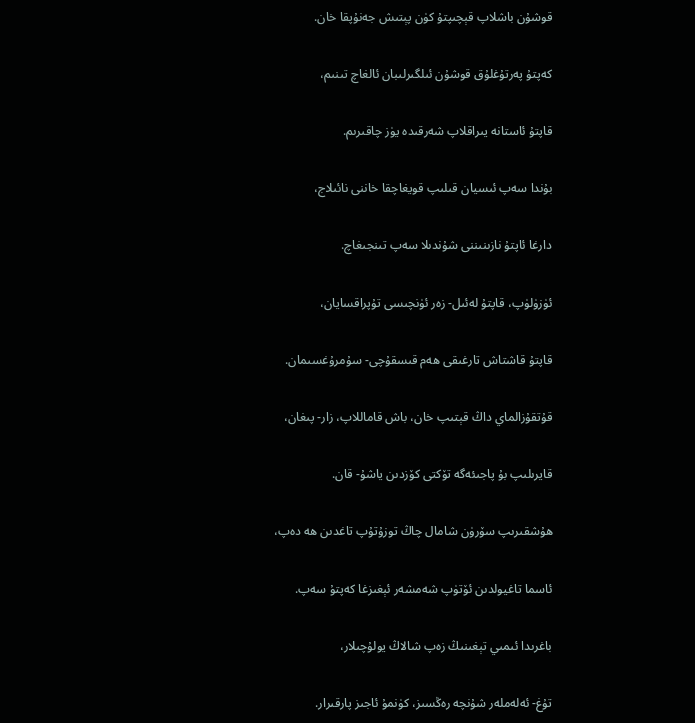قوشۇن باشلاپ قېچىپتۇ كۈن پېتىش جەنۇپقا خان.

كەپتۇ پەرتۇغلۇق قوشۇن ئىلگىرلىبان ئالغاچ تىنىم،

قاپتۇ ئاستانە يىراقلاپ شەرقىدە يۈز چاقىرىم.

بۇندا سەپ ئىسيان قىلىپ قويغاچقا خاننى نائىلاج،

دارغا ئاپتۇ نازىنىننى شۇندىلا سەپ تىنجىغاچ.

ئۈزۈلۈپ، قاپتۇ لەئىل- زەر ئۈنچىسى تۇپراقسايان،

قاپتۇ قاشتاش تارغىقى ھەم قىسقۇچى- سۇمرۇغسىمان.

قۇتقۇزالماي داڭ قېتىپ خان، باش قاماللاپ، زار- پىغان،

قايرىلىپ بۇ پاجىئەگە تۆكتى كۆزدىن ياشۇ- قان.

ھۇشقىرىپ سۆرۈن شامال چاڭ توزۇتۇپ تاغدىن ھە دەپ،

ئاسما تاغيولدىن ئۆتۈپ شەمشەر ئېغىزغا كەپتۇ سەپ.

باغرىدا ئىمىي تېغىنىڭ زەپ شالاڭ يولۇچىلار،

تۇغ- ئەلەملەر شۇنچە رەڭسىز، كۈنمۇ ئاجىز پارقىرار.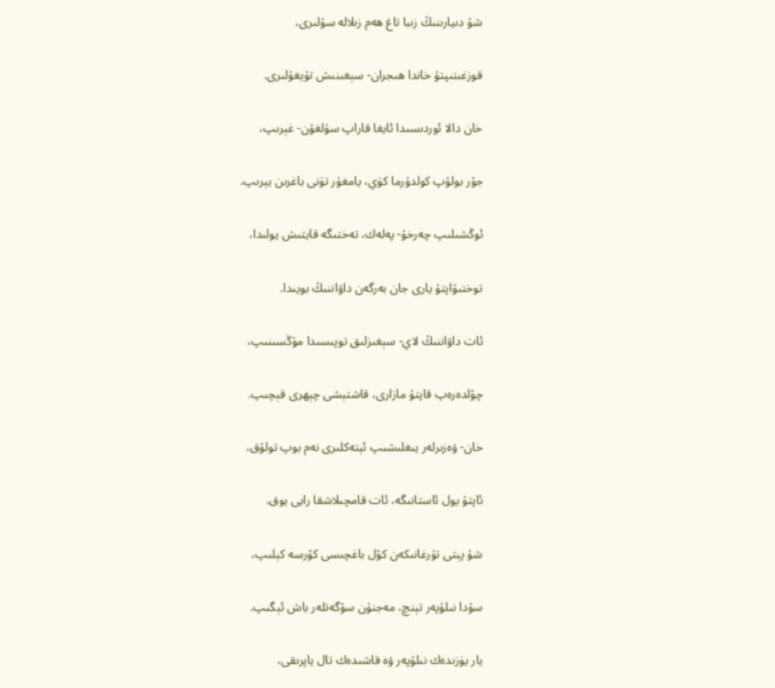شۇ دىيارىنىڭ زىبا تاغ ھەم زىلالە سۇلىرى،

قوزغىتىپتۇ خاندا ھىجران- سېغىنىش تۇيغۇلىرى.

خان دالا ئوردىسىدا ئايغا قاراپ سۇلغۇن- غېرىپ،

جۆر بولۇپ كولدۇرما كۈي، يامغۇر تۈنى باغرىن يېرىپ.

ئوڭشىلىپ چەرخۇ- پەلەك، تەختىگە قايتىش يولىدا،

توختىۋاپتۇ يارى جان بەرگەن داۋاننىڭ بويىدا.

ئات داۋاننىڭ لاي- سېغىزلىق توپىسىدا مۇڭسىنىپ،

چۆلدەرەپ قاپتۇ مازارى، قاشتېشى چېھرى قېچىپ.

خان- ۋەزىرلەر يىغلىشىپ ئېتەكلىرى نەم بوپ تولۇق،

ئاپتۇ يول ئاستانىگە، ئات قامچىلاشقا رايى يوق.

شۇ پېتى تۇرغانىكەن كۆل باغچىسى كۆرسە كېلىپ،

سۇدا نىلۇپەر تېنچ، مەجنۇن سۆگەتلەر باش ئېگىپ.

يار يۈزىدەك نىلۇپەر ۋە قاشىدەك تال ياپرىقى،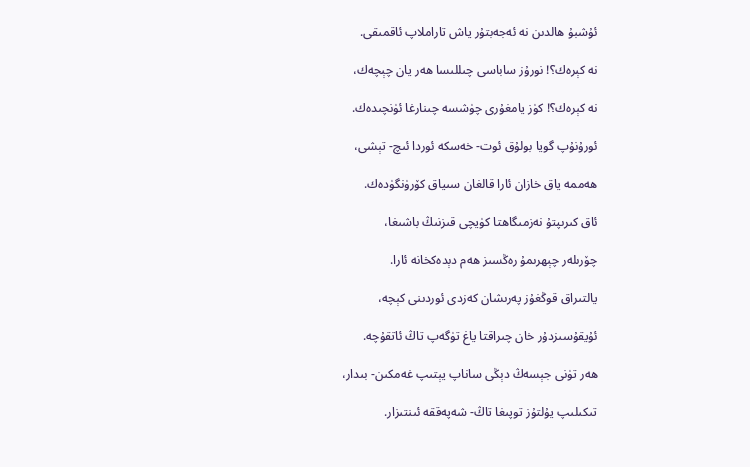ئۇشبۇ ھالدىن نە ئەجەبتۇر ياش تاراملاپ ئاقمىقى.

نە كېرەك؟! نورۇز ساباسى چىللىسا ھەر يان چېچەك،

نە كېرەك؟! كۈز يامغۇرى چۈشسە چىنارغا ئۈنچىدەك.

ئورۇنۇپ گويا بولۇق ئوت- خەسكە ئوردا ئىچ- تېشى،

ھەممە ياق خازان ئارا قالغان سىياق كۆرۈنگۈدەك.

ئاق كىرىپتۇ نەزمىگاھتا كۈيچى قىزنىڭ باشىغا،

چۆرىلەر چېھرىمۇ رەڭسىز ھەم دېدەكخانە ئارا.

يالتىراق قوڭغۇز پەرىشان كەزدى ئوردىنى كېچە،

ئۇيقۇسىزدۇر خان چىراقتا ياغ تۈگەپ تاڭ ئاتقۇچە.

ھەر تۈنى جېسەڭ دېڭى ساناپ يېتىپ غەمكىن- بىدار،

تىكىلىپ يۇلتۇز توپىغا تاڭ- شەپەققە ئىنتىزار.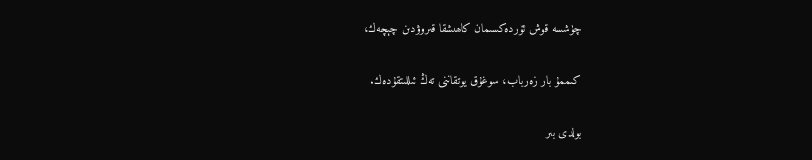چۈشسە قوش ئۆردەكسىمان كاھىشقا قىروۋدىن چېچەك،

كىممۇ بار زەرباب، سوغۇق يوتقاننى تەڭ ئىللىتقۇدەك.

بولدى بىر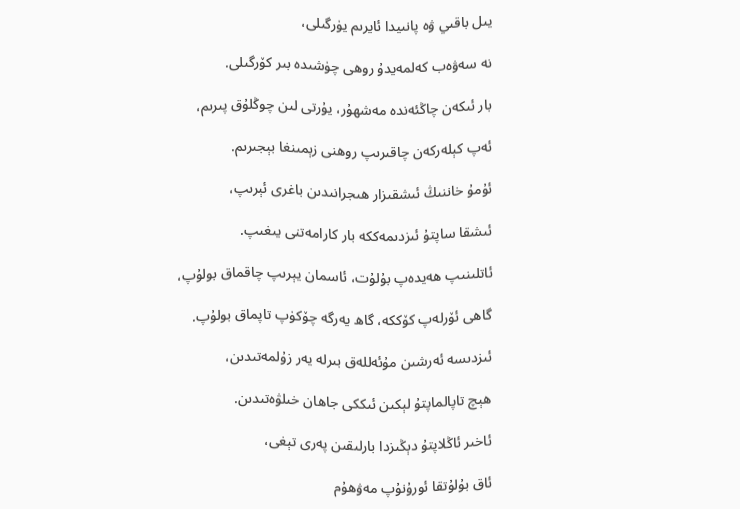يىل باقىي ۋە پانىيدا ئايرىم يۈرگىلى،

نە سەۋەب كەلمەيدۇ روھى چۈشىدە بىر كۆرگىلى.

بار ئىكەن چاڭئەندە مەشھۇر، يۇرتى لىن چوڭلۇق پىرىم،

ئەپ كېلەركەن چاقىرىپ روھنى زېمىنغا بېجىرىم.

ئۇمۇ خاننىڭ ئىشقىزار ھىجرانىدىن باغرى ئېرىپ،

ئىشقا ساپتۇ ئىزدىمەككە بار كارامەتنى يىغىپ.

ئاتلىنىپ ھەيدەپ بۇلۇت، ئاسمان يېرىپ چاقماق بولۇپ،

گاھى ئۆرلەپ كۆككە، گاھ يەرگە چۆكۈپ تاپماق بولۇپ.

ئىزدىسە ئەرشىن مۇئەللەق بىرلە يەر زۇلمەتىدىن،

ھېچ تاپالماپتۇ لېكىن ئىككى جاھان خىلۋەتىدىن.

ئاخىر ئاڭلاپتۇ دېڭىزدا بارلىقىن پەرى تېغى،

ئاق بۇلۇتقا ئورۇنۇپ مەۋھۇم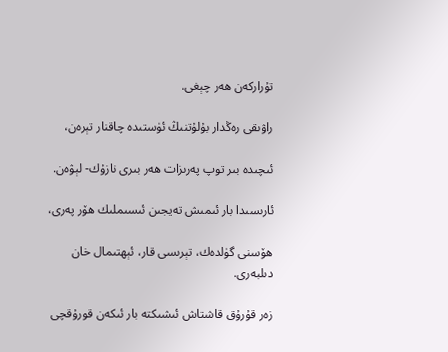تۇراركەن ھەر چېغى.

راۋىقى رەڭدار بۇلۇتنىڭ ئۈستىدە چاقنار تېرەن،

ئىچىدە بىر توپ پەرىزات ھەر بىرى نازۇك- لېۋەن.

ئارىسىدا بار ئىمىش تەيجىن ئىسىملىك ھۆر پەرى،

ھۆسنى گۈلدەك، تېرىسى قار، ئېھتىمال خان دىلبەرى.

زەر قۇرۇق قاشتاش ئىشىكتە بار ئىكەن قورۇقچى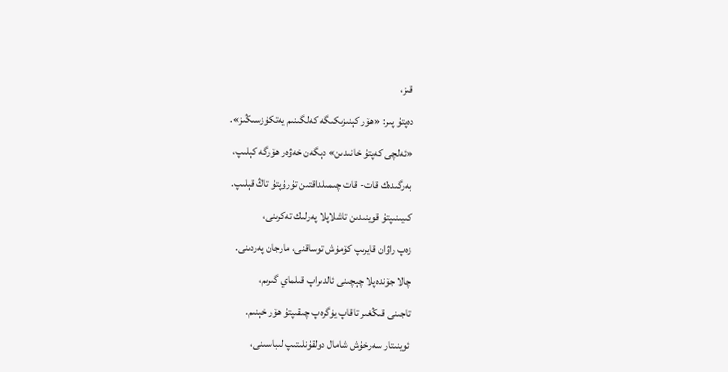قىز،

دەپتۇ پىر: «ھۆر كېنىزىكىگە كەلگىنىم يەتكۈزسىڭىز».

«ئەلچى كەپتۇ خانىدىن» دېگەن خەۋەر ھۆرگە كېلىپ،

بەرگىدەك قات- قات چىمىلداقتىن تۇرۇپتۇ تاڭ قېلىپ.

كىيىنىپتۇ قوينىدىن تاشلاپلا پەرلىك تەكرىنى،

زەپ راۋان قايرىپ كۆمۈش توساقنى، مارجان پەردىنى.

چالا جۆندەپلا چېچىنى ئالدىراپ قىلماي گىرىم،

تاجىنى قىڭغىر تاقاپ يۈگرەپ چىقىپتۇ ھۆر خېنىم.

ئوينىتار سەرخۇش شامال دولقۇنلىتىپ لىباسىنى،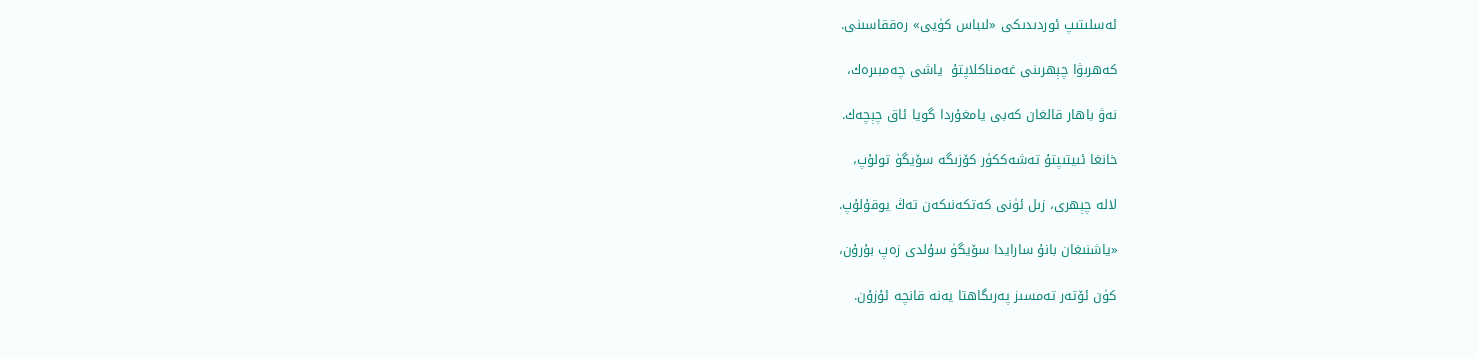ئەسلىتىپ ئوردىدىكى «لىباس كۈيى» رەققاسىنى.

كەھرىۋا چېھرىنى غەمناكلاپتۇ  ياشى چەمبىرەك،

نەۋ باھار قالغان كەبى يامغۇردا گويا ئاق چېچەك.

خانغا ئىيتىپتۇ تەشەككۈر كۆزىگە سۆيگۈ تولۇپ،

لالە چېھرى، زىل ئۈنى كەتكەنىكەن تەڭ يوقۇلۇپ.

«ياشنىغان بانۇ سارايدا سۆيگۈ سۇلدى زەپ بۇرۇن،

كۈن ئۆتەر تەمسىز پەرىگاھتا يەنە قانچە ئۇزۇن.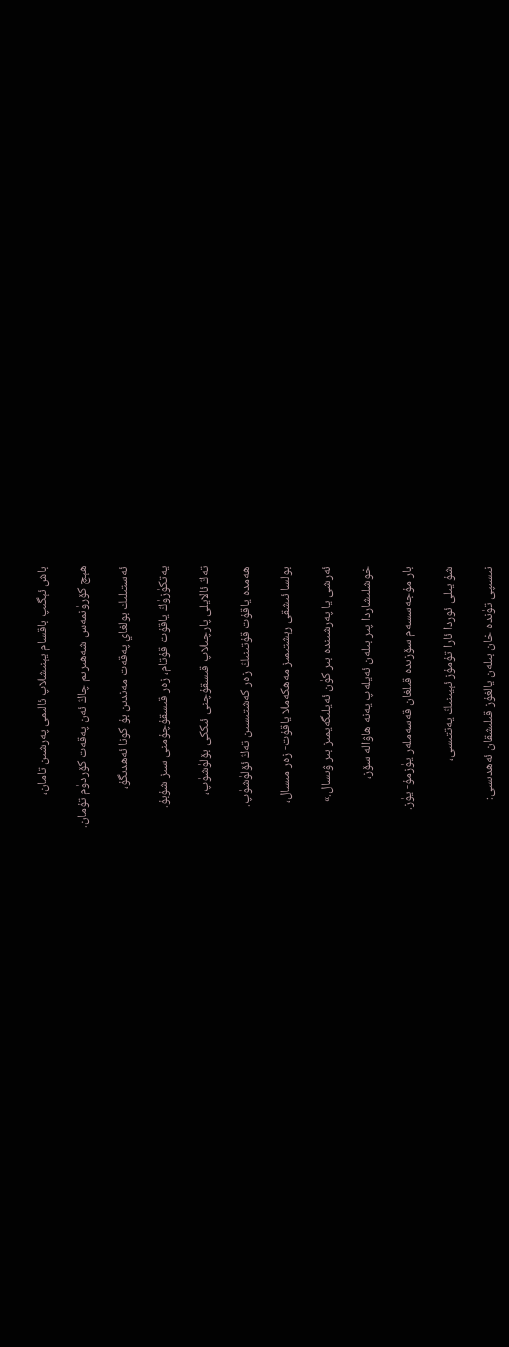باش ئېگىپ باقسام يېنىشلاپ ئالىمى پەرشىن تامان،

ھېچ كۆرۈنمەس شەھىرىم چاڭ ئەن پەقەت كۆردۈم تۇمان.

ئەستىلىك بولغاي پەقەت مەندىن بۇ كونا ئەھدىگۇ،

يەتكۈزۈڭ ياقۇت قۇتام، زەر قىسقۇچۇمنى سىز شۇبۇ.

تەڭ ئالايلى پارچىلاپ قىسقۇچنى ئىككى بۆلۈشۈپ،

ھەمدە ياقۇت قۇتىنىڭ زەر كەشتىسىن تەڭ ئۆلۈشۈپ.

بولسا ئىشقى رېشتىمىز مەھكەملا ياقۇت- زەر مىسال،

ئەرشى يا پەرشىندە بىر كۈن ئەيلىگەيمىز بىر ۋىسال.»

خوشلىشاردا پىر بىلەن ئەيلەپ يەنە ھاۋالە سۆز،

بار مۇجەسسەم سۆزىدە قىلغان قەسەملەر يۈزمۇ- يۈز.

شۇ يىلى ئوردا ئارا تۇمۇز ئېيىنىڭ يەتتىسى،

نىسىپى تۈندە خان بىلەن يالغۇز قىلىشقان ئەھدىسى: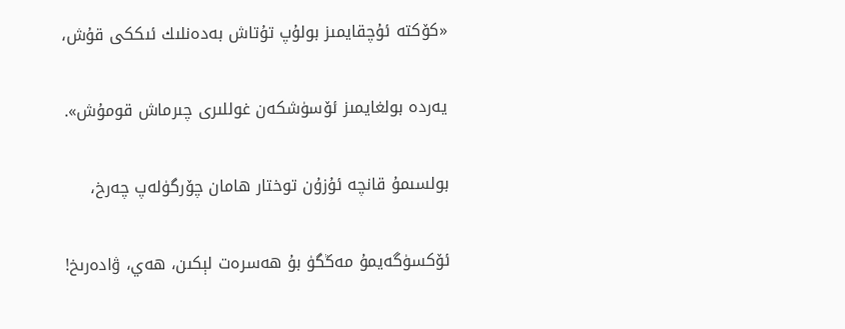«كۆكتە ئۇچقايمىز بولۇپ تۇتاش بەدەنلىك ئىككى قۇش،

يەردە بولغايمىز ئۆسۈشكەن غوللىرى چىرماش قومۇش».

بولسىمۇ قانچە ئۇزۇن توختار ھامان چۆرگۈلەپ چەرخ،

ئۆكسۈگەيمۇ مەڭگۈ بۇ ھەسرەت لېكىن، ھەي، ۋادەرىخ!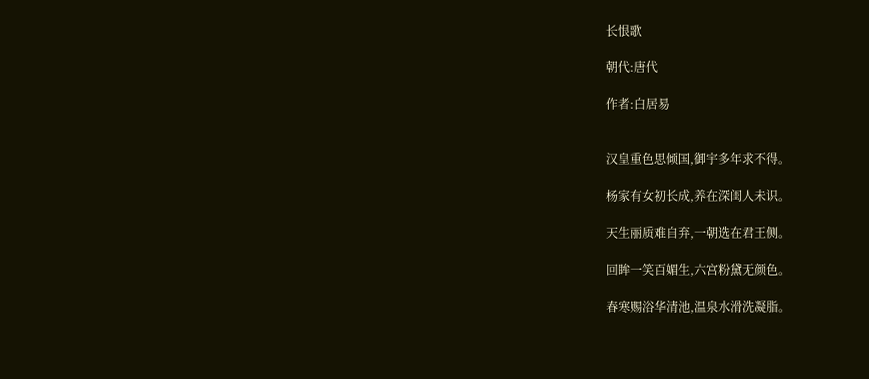长恨歌

朝代:唐代

作者:白居易


汉皇重色思倾国,御宇多年求不得。

杨家有女初长成,养在深闺人未识。

天生丽质难自弃,一朝选在君王侧。

回眸一笑百媚生,六宫粉黛无颜色。

春寒赐浴华清池,温泉水滑洗凝脂。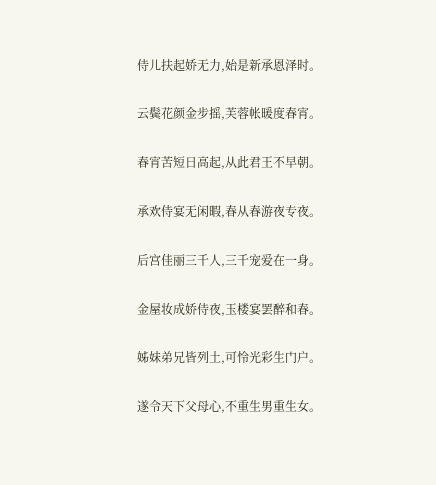侍儿扶起娇无力,始是新承恩泽时。

云鬓花颜金步摇,芙蓉帐暖度春宵。

春宵苦短日高起,从此君王不早朝。

承欢侍宴无闲暇,春从春游夜专夜。

后宫佳丽三千人,三千宠爱在一身。

金屋妆成娇侍夜,玉楼宴罢醉和春。

姊妹弟兄皆列土,可怜光彩生门户。

遂令天下父母心,不重生男重生女。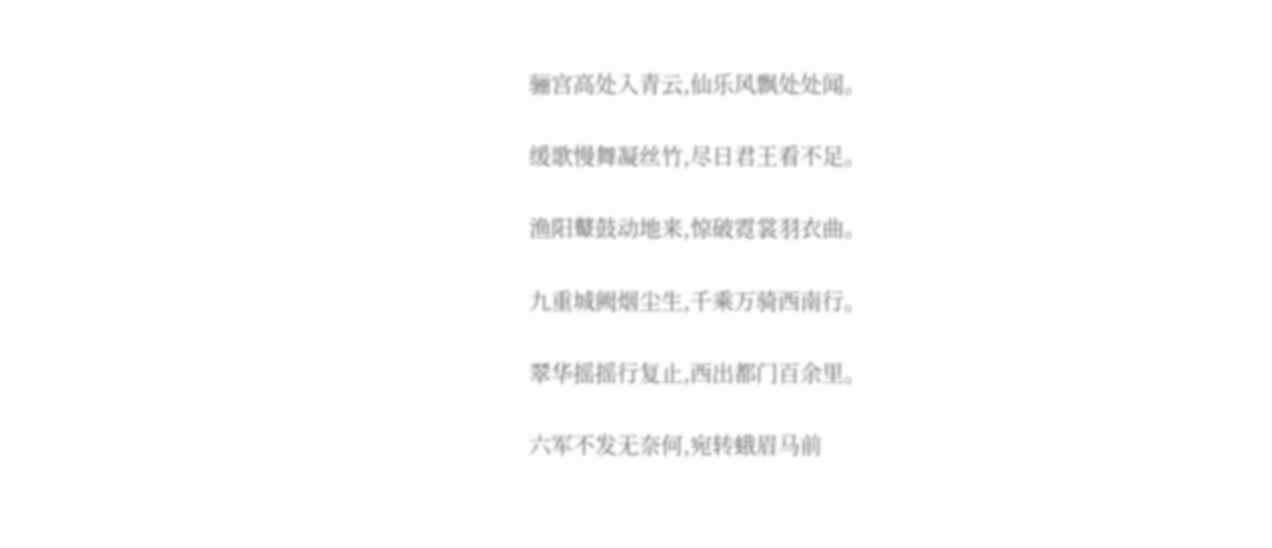骊宫高处入青云,仙乐风飘处处闻。

缓歌慢舞凝丝竹,尽日君王看不足。

渔阳鼙鼓动地来,惊破霓裳羽衣曲。

九重城阙烟尘生,千乘万骑西南行。

翠华摇摇行复止,西出都门百余里。

六军不发无奈何,宛转蛾眉马前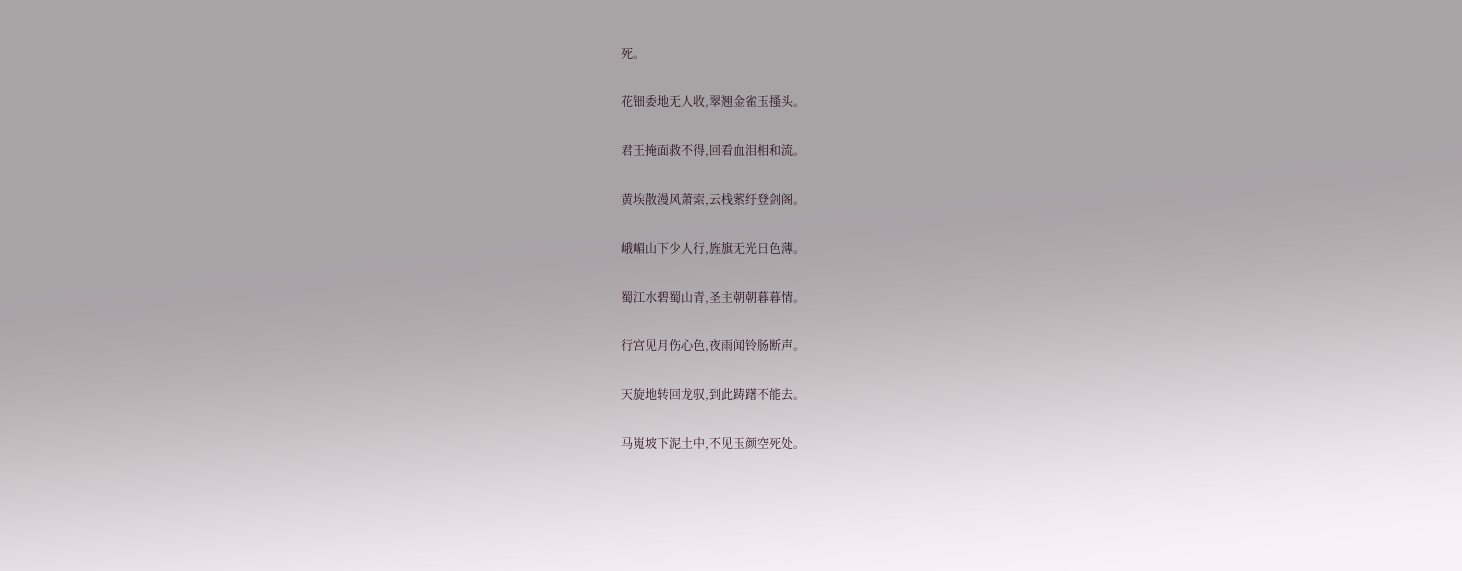死。

花钿委地无人收,翠翘金雀玉搔头。

君王掩面救不得,回看血泪相和流。

黄埃散漫风萧索,云栈萦纡登剑阁。

峨嵋山下少人行,旌旗无光日色薄。

蜀江水碧蜀山青,圣主朝朝暮暮情。

行宫见月伤心色,夜雨闻铃肠断声。

天旋地转回龙驭,到此踌躇不能去。

马嵬坡下泥土中,不见玉颜空死处。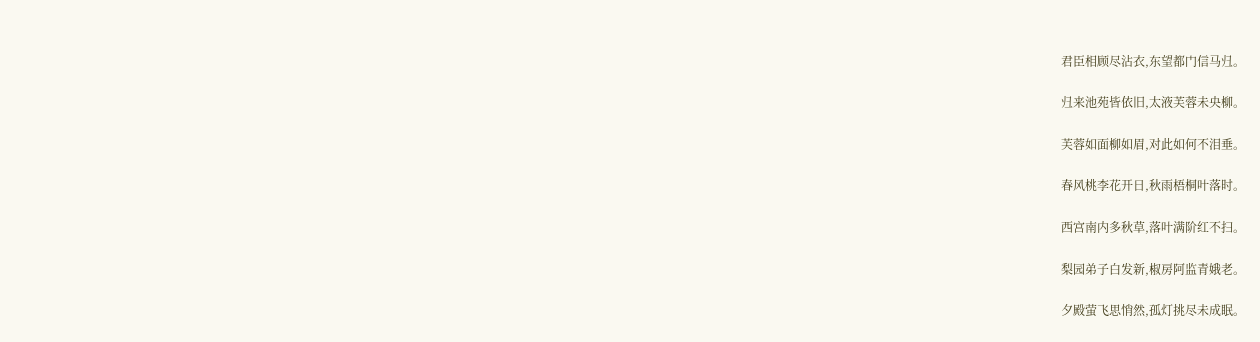君臣相顾尽沾衣,东望都门信马归。

归来池苑皆依旧,太液芙蓉未央柳。

芙蓉如面柳如眉,对此如何不泪垂。

春风桃李花开日,秋雨梧桐叶落时。

西宫南内多秋草,落叶满阶红不扫。

梨园弟子白发新,椒房阿监青娥老。

夕殿萤飞思悄然,孤灯挑尽未成眠。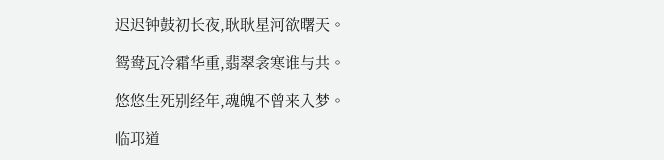迟迟钟鼓初长夜,耿耿星河欲曙天。

鸳鸯瓦冷霜华重,翡翠衾寒谁与共。

悠悠生死别经年,魂魄不曾来入梦。

临邛道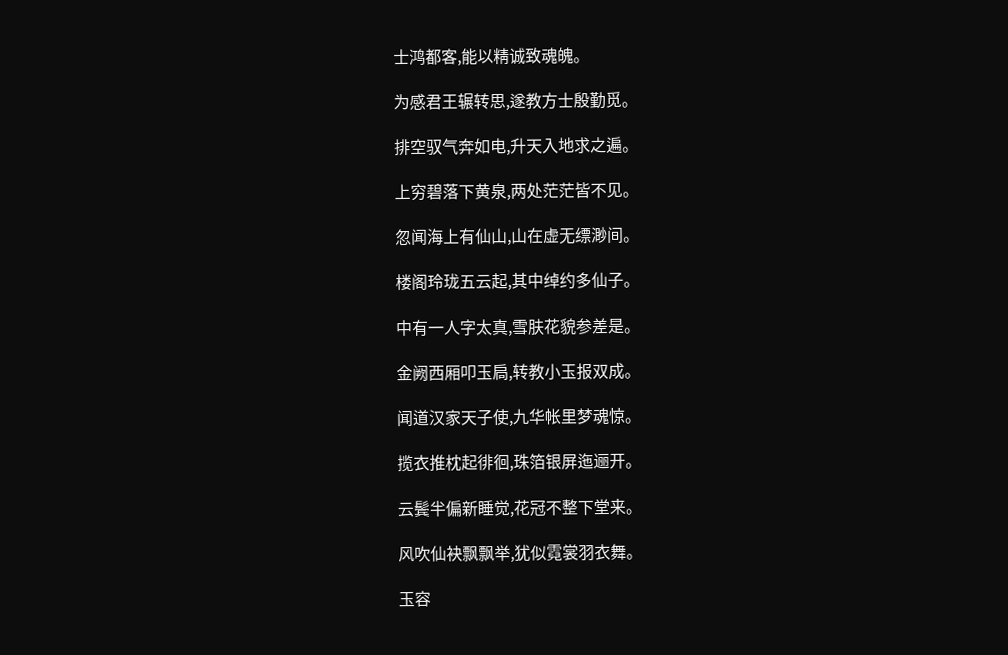士鸿都客,能以精诚致魂魄。

为感君王辗转思,遂教方士殷勤觅。

排空驭气奔如电,升天入地求之遍。

上穷碧落下黄泉,两处茫茫皆不见。

忽闻海上有仙山,山在虚无缥渺间。

楼阁玲珑五云起,其中绰约多仙子。

中有一人字太真,雪肤花貌参差是。

金阙西厢叩玉扃,转教小玉报双成。

闻道汉家天子使,九华帐里梦魂惊。

揽衣推枕起徘徊,珠箔银屏迤逦开。

云鬓半偏新睡觉,花冠不整下堂来。

风吹仙袂飘飘举,犹似霓裳羽衣舞。

玉容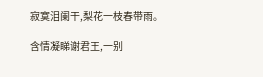寂寞泪阑干,梨花一枝春带雨。

含情凝睇谢君王,一别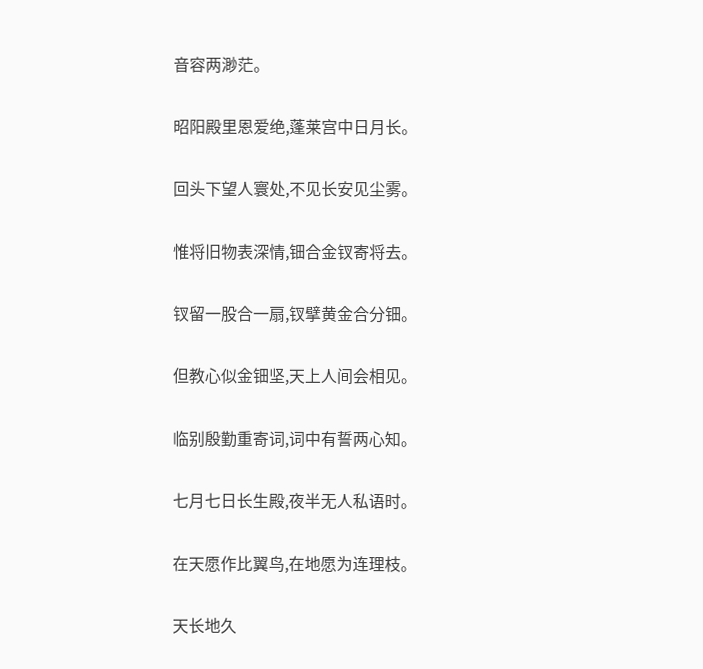音容两渺茫。

昭阳殿里恩爱绝,蓬莱宫中日月长。

回头下望人寰处,不见长安见尘雾。

惟将旧物表深情,钿合金钗寄将去。

钗留一股合一扇,钗擘黄金合分钿。

但教心似金钿坚,天上人间会相见。

临别殷勤重寄词,词中有誓两心知。

七月七日长生殿,夜半无人私语时。

在天愿作比翼鸟,在地愿为连理枝。

天长地久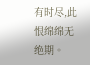有时尽,此恨绵绵无绝期。